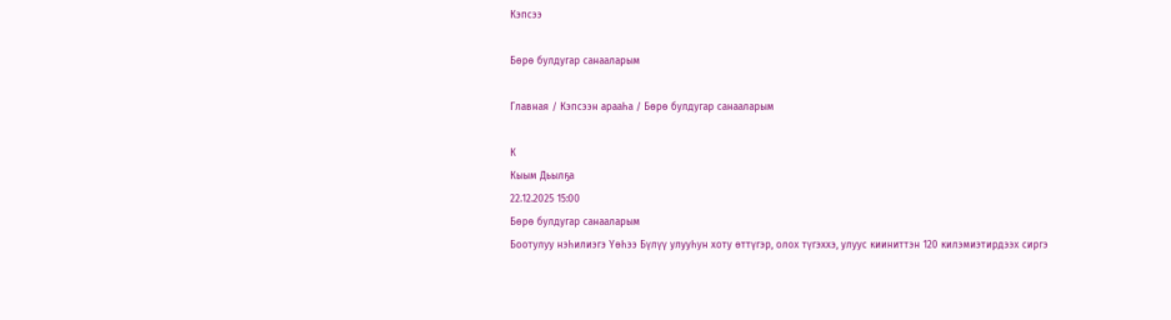Кэпсээ

Бөрө булдугар санааларым

Главная / Кэпсээн арааһа / Бөрө булдугар санааларым

К
Кыым Дьылҕа
22.12.2025 15:00
Бөрө булдугар санааларым
Боотулуу нэһилиэгэ Үөһээ Бүлүү улууһун хоту өттүгэр, олох түгэххэ, улуус кииниттэн 120 килэмиэтирдээх сиргэ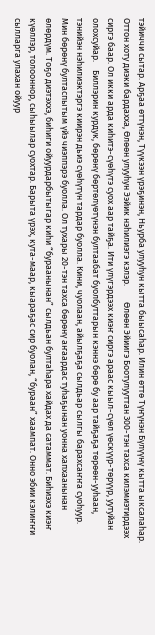тэйиччи сытар. Арҕаа өттүнэн, Түүкээн үрэҕинэн, Ньурба улууһун кытта быысаһар. Илин өттө Түҥүнэн Бүлүүнү кытта ыксалаһар. Оттон хоту диэки бардахха, Өлөөн улууһун Ээйик нэһилиэгэ кэлэр.        Өлөөн Эйиигэ Боотулууттан 300-тэн тахса килэмиэтирдээх сиргэ баар. Ол икки арда киһитэ-сүөһүтэ суох аар тайҕа. Ити үлүгэрдээх киэҥ сиргэ араас кыыл-сүөл үөскүүр-төрүүр, уутуйан олохсуйар.    Биллэрин курдук, бөрөнү бөртөлүөтүнэн бултаабат буолбуттарын кэннэ бөрө бу аар тайҕаҕа төрөөн-ууһаан, тэнийэн нэһилиэктэргэ киирэн дьиэ сүөһүтүн тардар буолла. Кини, чуолаан, айылҕаҕа сылдьар сылгы барахсаҥҥа суоһуур.    Мин бөрөнү бултаспытым үйэ чиэппэрэ буолла. Ол тухары 20-тэн тахса бөрөнү аҥаардас туһаҕынан уонна хапхаанынан өлөрдүм. Тоҕо диэтэххэ, биһиги ойуурдарбытыгар киһи “бураанынан” сылдьан бултаһара хайдах да сатаммат. Биһиэхэ киэҥ күөллэр, толооннор, сыһыылар суохтар. Барыта үрэх, кута-маар, кыараҕас сир буолан, “бураан” хаампат. Онно эбии кэлиҥҥи сылларга улахан ойуур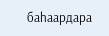баһаардара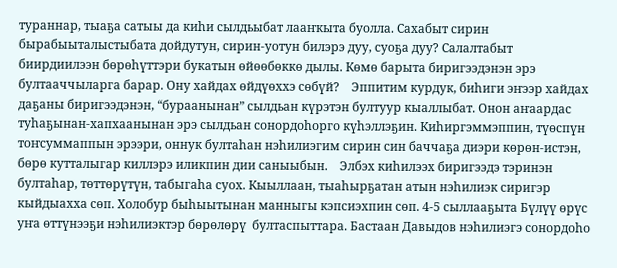тураннар, тыаҕа сатыы да киһи сылдьыбат лааҥкыта буолла. Сахабыт сирин бырабыыталыстыбата дойдутун, сирин-уотун билэрэ дуу, суоҕа дуу? Салалтабыт биирдиилээн бөрөһүттэри букатын өйөөбөккө дылы. Көмө барыта биригээдэнэн эрэ бултааччыларга барар. Ону хайдах өйдүөххэ сөбүй?    Эппитим курдук, биһиги эҥээр хайдах даҕаны биригээдэнэн, “бураанынан” сылдьан күрэтэн бултуур кыаллыбат. Онон аҥаардас туһаҕынан-хапхаанынан эрэ сылдьан сонордоһорго күһэллэҕин. Киһиргэммэппин, түөспүн тоҥсуммаппын эрээри, оннук бултаһан нэһилиэгим сирин син баччаҕа диэри көрөн-истэн, бөрө кутталыгар киллэрэ иликпин дии саныыбын.    Элбэх киһилээх биригээдэ тэринэн бултаһар, төттөрүтүн, табыгаһа суох. Кыыллаан, тыаһырҕатан атын нэһилиэк сиригэр кыйдыахха сөп. Холобур быһыытынан манныгы кэпсиэхпин сөп. 4-5 сыллааҕыта Бүлүү өрүс уҥа өттүнээҕи нэһилиэктэр бөрөлөрү  бултаспыттара. Бастаан Давыдов нэһилиэгэ сонордоһо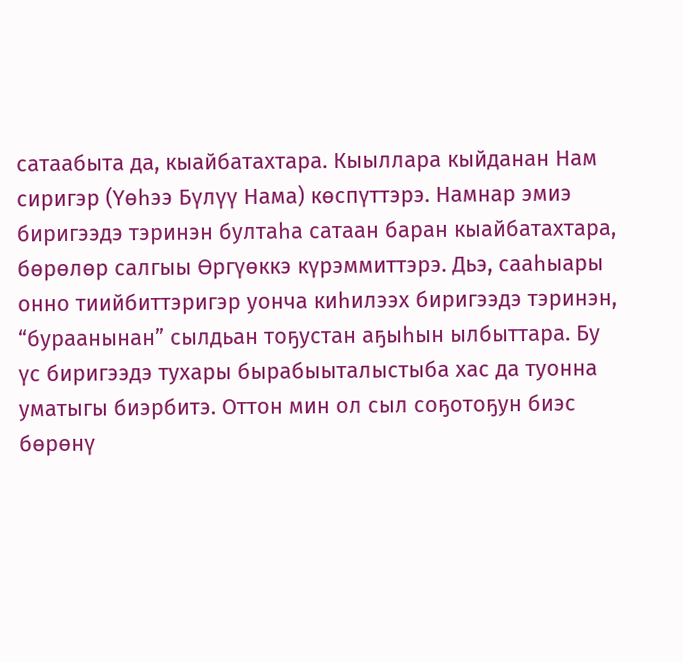сатаабыта да, кыайбатахтара. Кыыллара кыйданан Нам сиригэр (Үөһээ Бүлүү Нама) көспүттэрэ. Намнар эмиэ биригээдэ тэринэн бултаһа сатаан баран кыайбатахтара, бөрөлөр салгыы Өргүөккэ күрэммиттэрэ. Дьэ, сааһыары онно тиийбиттэригэр уонча киһилээх биригээдэ тэринэн, “бураанынан” сылдьан тоҕустан аҕыһын ылбыттара. Бу үс биригээдэ тухары бырабыыталыстыба хас да туонна уматыгы биэрбитэ. Оттон мин ол сыл соҕотоҕун биэс бөрөнү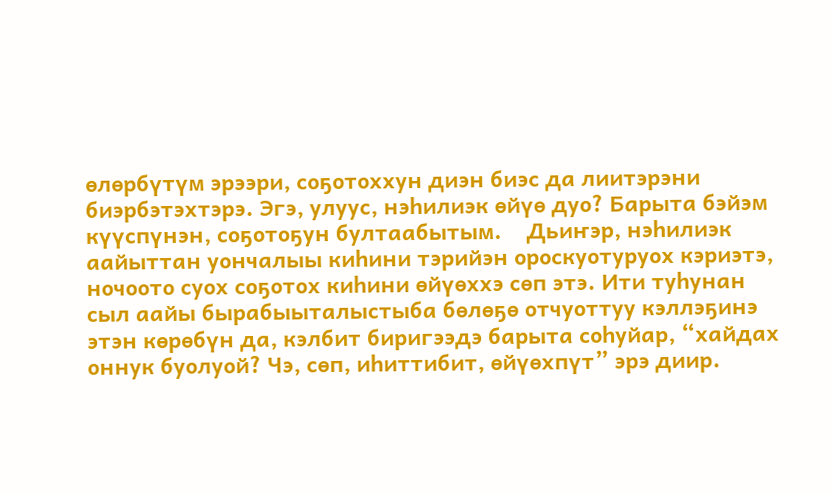өлөрбүтүм эрээри, соҕотоххун диэн биэс да лиитэрэни биэрбэтэхтэрэ. Эгэ, улуус, нэһилиэк өйүө дуо? Барыта бэйэм күүспүнэн, соҕотоҕун бултаабытым.    Дьиҥэр, нэһилиэк аайыттан уончалыы киһини тэрийэн ороскуотуруох кэриэтэ, ночоото суох соҕотох киһини өйүөххэ сөп этэ. Ити туһунан сыл аайы бырабыыталыстыба бөлөҕө отчуоттуу кэллэҕинэ этэн көрөбүн да, кэлбит биригээдэ барыта соһуйар, “хайдах оннук буолуой? Чэ, сөп, иһиттибит, өйүөхпүт” эрэ диир.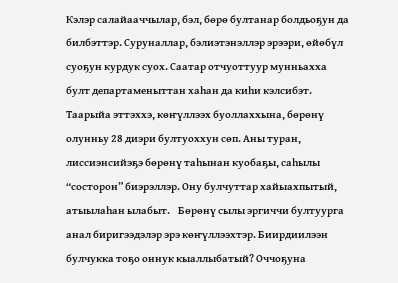Кэлэр салайааччылар, бэл, бөрө бултанар болдьоҕун да билбэттэр. Суруналлар, бэлиэтэнэллэр эрээри, өйөбүл суоҕун курдук суох. Саатар отчуоттуур мунньахха булт департаменыттан хаһан да киһи кэлсибэт.    Таарыйа эттэххэ, көҥүллээх буоллаххына, бөрөнү олунньу 28 диэри бултуоххун сөп. Аны туран, лиссиэнсийэҕэ бөрөнү таһынан куобаҕы, саһылы
“состорон” биэрэллэр. Ону булчуттар хайыахпытый, атыылаһан ылабыт.    Бөрөнү сылы эргиччи бултуурга анал биригээдэлэр эрэ көҥүллээхтэр. Биирдиилээн булчукка тоҕо оннук кыаллыбатый? Оччоҕуна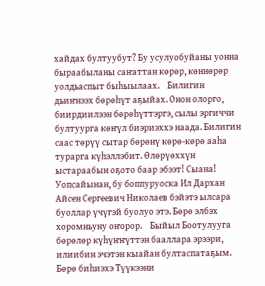хайдах бултуубут? Бу усулуобуйаны уонна быраабыланы саҥаттан көрөр, көннөрөр уолдьаспыт быһыылаах.    Билигин дьиҥнээх бөрөһүт аҕыйах. Онон олорго, биирдиилээн бөрөһүттэргэ, сылы эргиччи бултуурга көҥүл биэриэххэ наада. Билигин саас төрүү сытар бөрөнү көрө-көрө ааһа турарга күһэллэбит. Өлөрүөххүн ыстараабын оҕото баар эбээт! Сыана! Уопсайынан, бу боппуруоска Ил Дархан Айсен Сергеевич Николаев бэйэтэ ылсара буоллар үчүгэй буолуо этэ. Бөрө элбэх хоромньуну оҥорор.    Быйыл Боотулууга бөрөлөр күһүҥҥүттэн бааллара эрээри, илиибин эчэтэн кыайан бултаспатаҕым. Бөрө биһиэхэ Түүкээни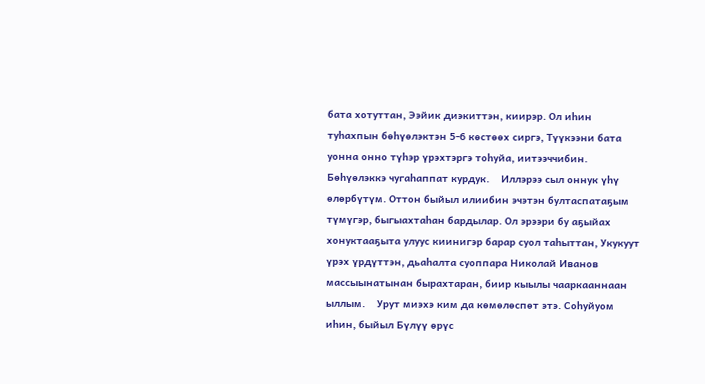бата хотуттан, Ээйик диэкиттэн, киирэр. Ол иһин туһахпын бөһүөлэктэн 5-6 көстөөх сиргэ, Түүкээни бата уонна онно түһэр үрэхтэргэ тоһуйа, иитээччибин. Бөһүөлэккэ чугаһаппат курдук.    Иллэрээ сыл оннук үһү өлөрбүтүм. Оттон быйыл илиибин эчэтэн бултаспатаҕым түмүгэр, быгыахтаһан бардылар. Ол эрээри бу аҕыйах хонуктааҕыта улуус киинигэр барар суол таһыттан, Укукуут үрэх үрдүттэн, дьаһалта суоппара Николай Иванов массыынатынан бырахтаран, биир кыылы чааркааннаан ыллым.    Урут миэхэ ким да көмөлөспөт этэ. Соһуйуом иһин, быйыл Бүлүү өрүс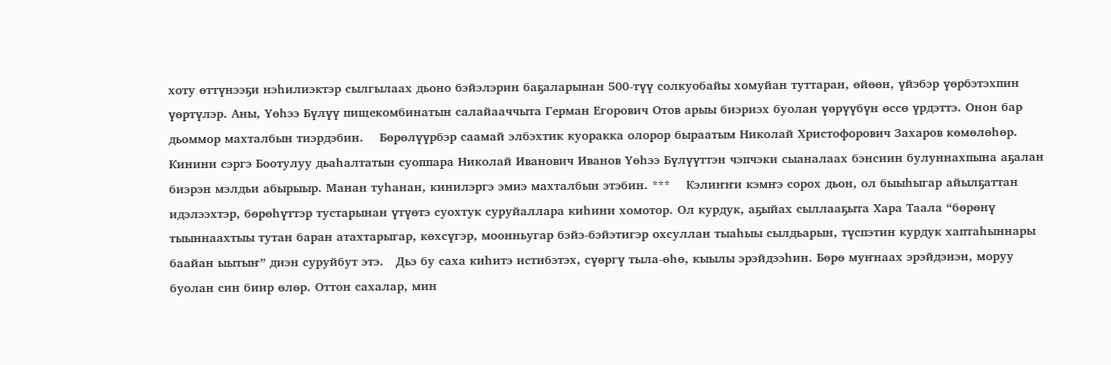хоту өттүнээҕи нэһилиэктэр сылгылаах дьоно бэйэлэрин баҕаларынан 500-түү солкуобайы хомуйан туттаран, өйөөн, үйэбэр үөрбэтэхпин үөртүлэр. Аны, Үөһээ Бүлүү пищекомбинатын салайааччыта Герман Егорович Отов арыы биэриэх буолан үөрүүбүн өссө үрдэттэ. Онон бар дьоммор махталбын тиэрдэбин.    Бөрөлүүрбэр саамай элбэхтик куоракка олорор быраатым Николай Христофорович Захаров көмөлөһөр. Кинини сэргэ Боотулуу дьаһалтатын суоппара Николай Иванович Иванов Үөһээ Бүлүүттэн чэпчэки сыаналаах бэнсиин булуннахпына аҕалан биэрэн мэлдьи абырыыр. Манан туһанан, кинилэргэ эмиэ махталбын этэбин. ***    Кэлиҥҥи кэмҥэ сорох дьон, ол быыһыгар айылҕаттан идэлээхтэр, бөрөһүттэр тустарынан үтүөтэ суохтук суруйаллара киһини хомотор. Ол курдук, аҕыйах сыллааҕыта Хара Таала “бөрөнү тыыннаахтыы тутан баран атахтарыгар, көхсүгэр, моонньугар бэйэ-бэйэтигэр охсуллан тыаһыы сылдьарын, түспэтин курдук хаптаһыннары баайан ыытыҥ” диэн суруйбут этэ.   Дьэ бу саха киһитэ истибэтэх, сүөргү тыла-өһө, кыылы эрэйдээһин. Бөрө муҥнаах эрэйдэнэн, моруу буолан син биир өлөр. Оттон сахалар, мин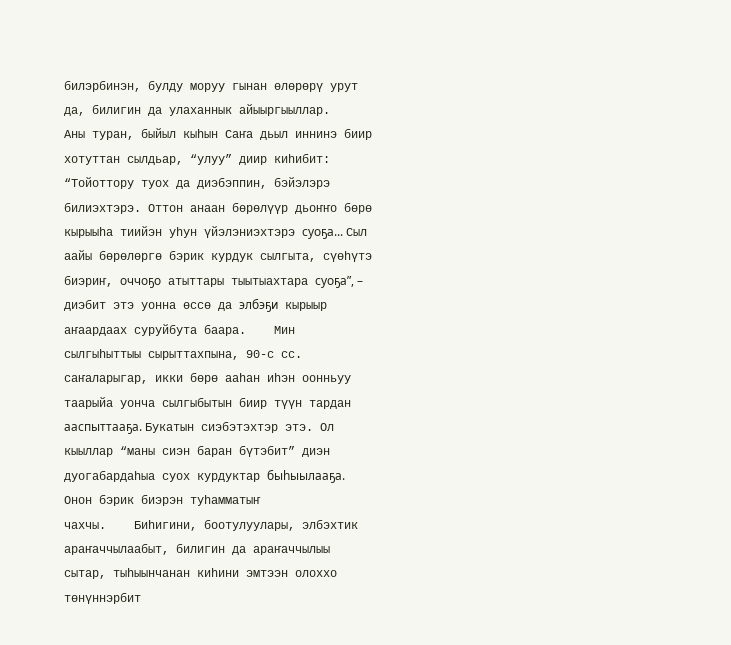билэрбинэн, булду моруу гынан өлөрөрү урут да, билигин да улаханнык айыыргыыллар.    Аны туран, быйыл кыһын Саҥа дьыл иннинэ биир хотуттан сылдьар, “улуу” диир киһибит: “Тойоттору туох да диэбэппин, бэйэлэрэ билиэхтэрэ. Оттон анаан бөрөлүүр дьоҥҥо бөрө кырыыһа тиийэн уһун үйэлэниэхтэрэ суоҕа... Сыл аайы бөрөлөргө бэрик курдук сылгыта, сүөһүтэ биэриҥ, оччоҕо атыттары тыытыахтара суоҕа”, – диэбит этэ уонна өссө да элбэҕи кырыыр аҥаардаах суруйбута баара.    Мин сылгыһыттыы сырыттахпына, 90-с сс. саҥаларыгар, икки бөрө ааһан иһэн оонньуу таарыйа уонча сылгыбытын биир түүн тардан ааспыттааҕа. Букатын сиэбэтэхтэр этэ. Ол кыыллар “маны сиэн баран бүтэбит” диэн дуогабардаһыа суох курдуктар быһыылааҕа. Онон бэрик биэрэн туһамматыҥ
чахчы.    Биһигини, боотулуулары, элбэхтик араҥаччылаабыт, билигин да араҥаччылыы сытар, тыһыынчанан киһини эмтээн олоххо төнүннэрбит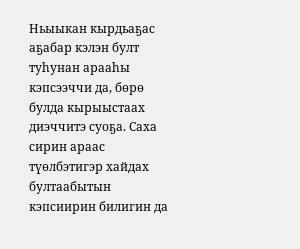Ньыыкан кырдьаҕас аҕабар кэлэн булт туһунан арааһы кэпсээччи да, бөрө булда кырыыстаах диэччитэ суоҕа. Саха сирин араас түөлбэтигэр хайдах бултаабытын кэпсиирин билигин да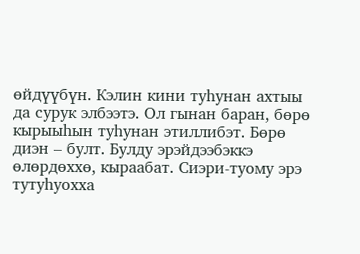өйдүүбүн. Кэлин кини туһунан ахтыы да сурук элбээтэ. Ол гынан баран, бөрө кырыыһын туһунан этиллибэт. Бөрө диэн – булт. Булду эрэйдээбэккэ өлөрдөххө, кыраабат. Сиэри-туому эрэ тутуһуохха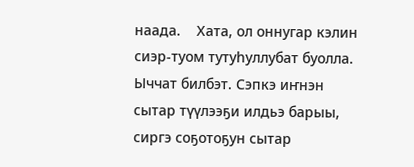наада.    Хата, ол оннугар кэлин сиэр-туом тутуһуллубат буолла. Ыччат билбэт. Сэпкэ иҥнэн сытар түүлээҕи илдьэ барыы, сиргэ соҕотоҕун сытар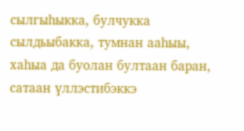сылгыһыкка, булчукка сылдьыбакка, тумнан ааһыы, хаһыа да буолан бултаан баран, сатаан үллэстибэккэ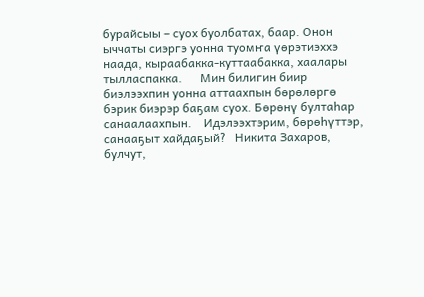бурайсыы – суох буолбатах, баар. Онон ыччаты сиэргэ уонна туомҥа үөрэтиэххэ наада, кыраабакка-куттаабакка, хаалары тылласпакка.      Мин билигин биир биэлээхпин уонна аттаахпын бөрөлөргө бэрик биэрэр баҕам суох. Бөрөнү бултаһар санаалаахпын.    Идэлээхтэрим, бөрөһүттэр, санааҕыт хайдаҕый?   Никита Захаров, булчут,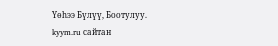Үөһээ Бүлүү, Боотулуу.
kyym.ru сайтан